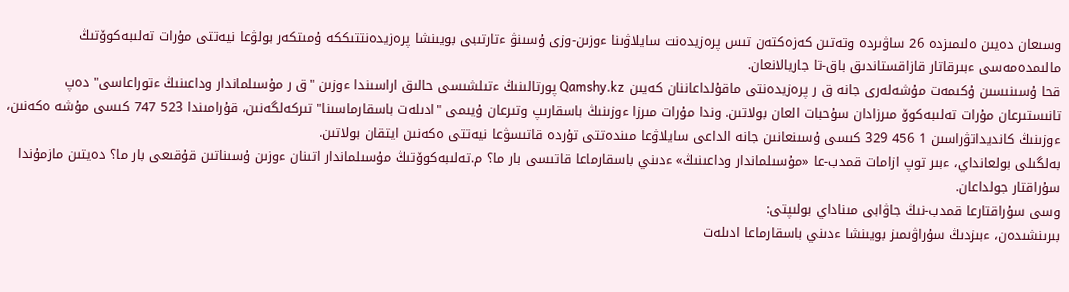وسىعان دەيىن ەلىمىزدە 26 ساۋىردە وتەتىن كەزەكتەن تىس پرەزيدەنت سايلاۋىنا ءوزىن-وزى ۇسىنۋ ءتارتىبى بويىنشا پرەزيدەنتتىككە ۇمىتكەر بولۋعا نيەتتى مۇرات تەلىبەكوۆتىڭ مالىمدەمەسى ءبىرقاتار قازاقستاندىق باق-تا جاريالانعان.
قحا ۇسىنىسىن ۇكىمەت مۇشەلەرى جانە ق ر پرەزيدەنتى ماقۇلداعاننان كەيىن Qamshy.kz پورتالىنىڭ ءتىلشىسى حالىق اراسىندا ءوزىن "ق ر مۇسىلماندار وداعىنىڭ ءتوراعاسى" دەپ تانىستىرعان مۇرات تەلىبەكوۆ مىرزادان سۇحبات العان بولاتىن. وندا مۇرات مىرزا ءوزىنىڭ باسقارىپ وتىرعان ۇيىمى "ادىلەت باسقارماسىنا" تىركەلگەنىن، قۇرامىندا 523 747 كىسى مۇشە ەكەنىن، ءوزىنىڭ كانديداتۋراسىن 1 456 329 كىسى ۇسىنعانىن جانە الداعى سايلاۋعا مىندەتتى تۇردە قاتىسۋعا نيەتتى ەكەنىن ايتقان بولاتىن.
بەلگىلى بولعانداي، ءبىر توپ ازامات قمدب-عا «مۇسىلماندار وداعىنىڭ» ءدىني باسقارماعا قاتىسى بار ما؟ م.تەلىبەكوۆتىڭ مۇسىلماندار اتىنان ءوزىن ۇسىناتىن قۇقىعى بار ما؟ دەيتىن مازمۇندا سۇراقتار جولداعان.
وسى سۇراقتارعا قمدب-نىڭ جاۋابى مىناداي بولىپتى:
بىرىنشىدەن، ءبىزدىڭ سۇراۋىمىز بويىنشا ءدىني باسقارماعا ادىلەت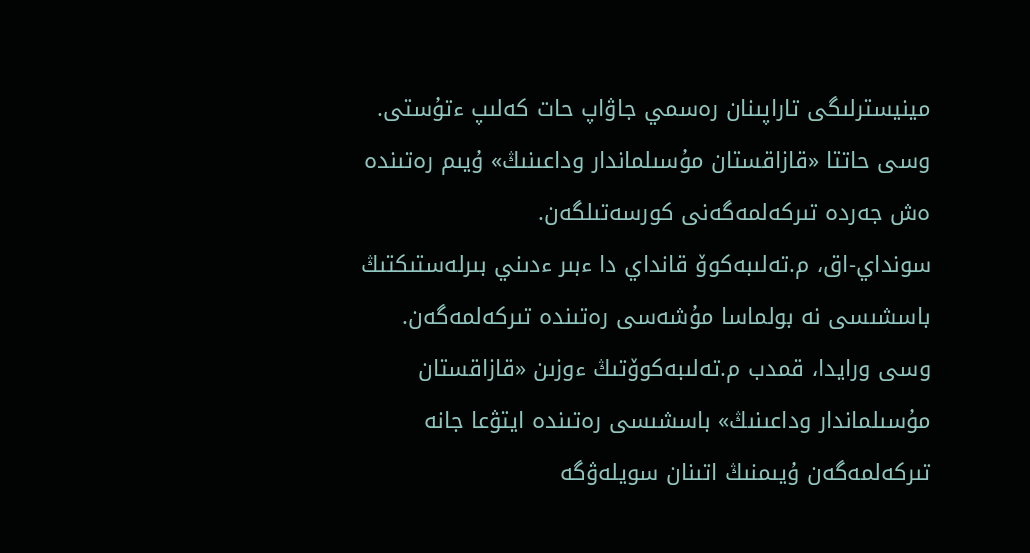مينيسترلىگى تاراپىنان رەسمي جاۋاپ حات كەلىپ ءتۇستى.
وسى حاتتا «قازاقستان مۇسىلماندار وداعىنىڭ» ۇيىم رەتىندە ەش جەردە تىركەلمەگەنى كورسەتىلگەن.
سونداي-اق، م.تەلىبەكوۆ قانداي دا ءبىر ءدىني بىرلەستىكتىڭ باسشىسى نە بولماسا مۇشەسى رەتىندە تىركەلمەگەن.
وسى ورايدا، قمدب م.تەلىبەكوۆتىڭ ءوزىن «قازاقستان مۇسىلماندار وداعىنىڭ» باسشىسى رەتىندە ايتۋعا جانە تىركەلمەگەن ۇيىمنىڭ اتىنان سويلەۋگە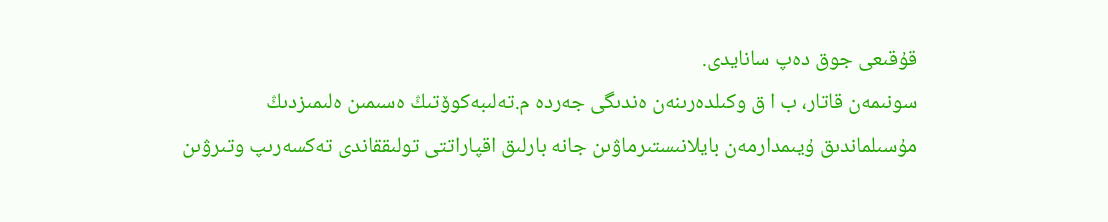قۇقىعى جوق دەپ سانايدى.
سونىمەن قاتار، ب ا ق وكىلدەرىنەن ەندىگى جەردە م.تەلىبەكوۆتىڭ ەسىمىن ەلىمىزدىڭ مۇسىلماندىق ۇيىمدارمەن بايلانىستىرماۋىن جانە بارلىق اقپاراتتى تولىققاندى تەكسەرىپ وتىرۋىن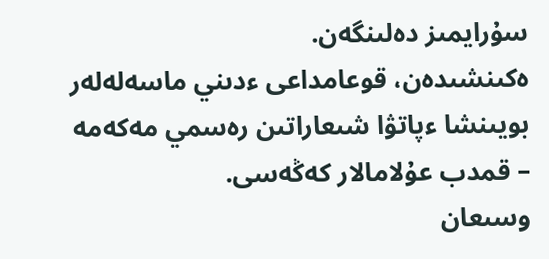سۇرايمىز دەلىنگەن.
ەكىنشىدەن، قوعامداعى ءدىني ماسەلەلەر بويىنشا ءپاتۋا شىعاراتىن رەسمي مەكەمە – قمدب عۇلامالار كەڭەسى.
وسىعان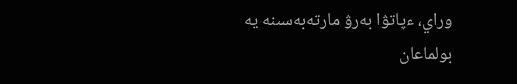وراي، ءپاتۋا بەرۋ مارتەبەسىنە يە بولماعان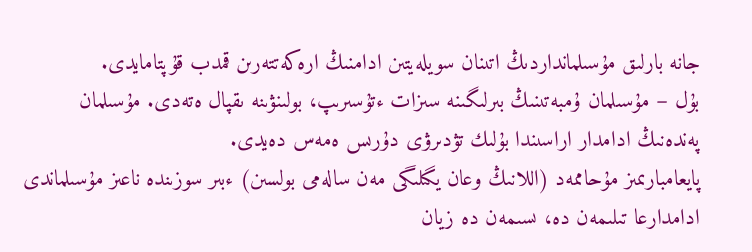جانە بارلىق مۇسىلمانداردىڭ اتىنان سويلەيتىن ادامنىڭ ارەكەتتەرىن قمدب قۇپتامايدى.
بۇل – مۇسىلمان ۇمبەتىنىڭ بىرلىگىنە سىزات ءتۇسىرىپ، بولىنۋىنە ىقپال ەتەدى. مۇسىلمان پەندەنىڭ ادامدار اراسىندا بۇلىك تۋدىرۋى دۇرىس ەمەس دەيدى.
پايعامبارىمىز مۇحاممەد (اللانىڭ وعان يگىلىگى مەن سالەمى بولسىن) ءبىر سوزىندە ناعىز مۇسىلماندى ادامدارعا تىلىمەن دە، ىسىمەن دە زيان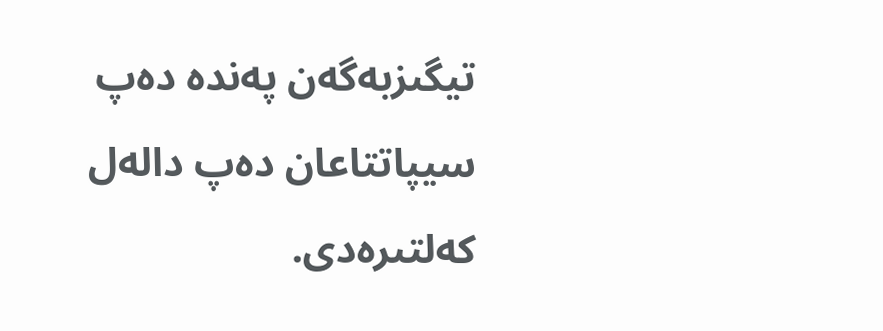تيگىزبەگەن پەندە دەپ سيپاتتاعان دەپ دالەل كەلتىرەدى.